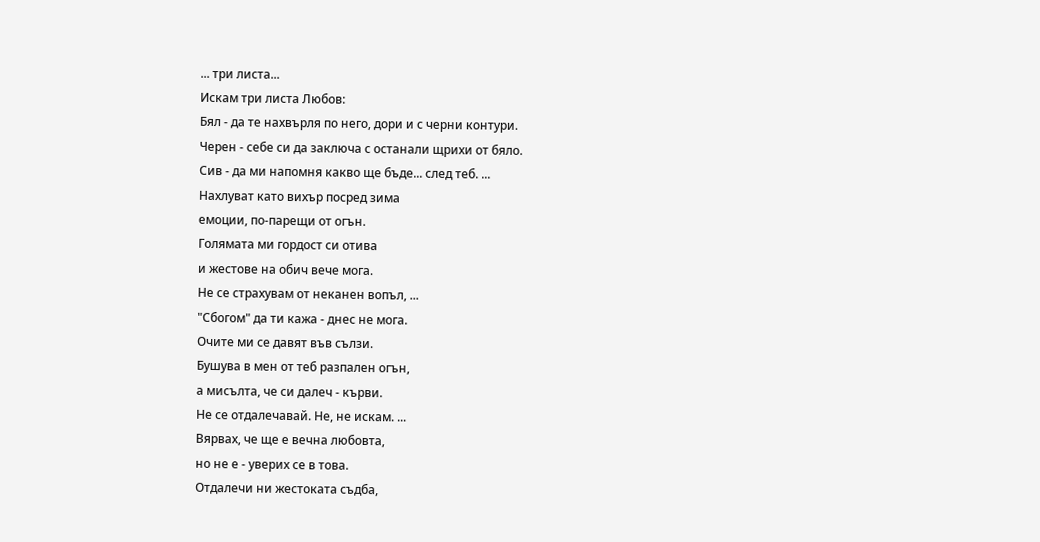... три листа...
Искам три листа Любов:
Бял - да те нахвърля по него, дори и с черни контури.
Черен - себе си да заключа с останали щрихи от бяло.
Сив - да ми напомня какво ще бъде... след теб. ...
Нахлуват като вихър посред зима
емоции, по-парещи от огън.
Голямата ми гордост си отива
и жестове на обич вече мога.
Не се страхувам от неканен вопъл, ...
"Сбогом" да ти кажа - днес не мога.
Очите ми се давят във сълзи.
Бушува в мен от теб разпален огън,
а мисълта, че си далеч - кърви.
Не се отдалечавай. Не, не искам. ...
Вярвах, че ще е вечна любовта,
но не е - уверих се в това.
Отдалечи ни жестоката съдба,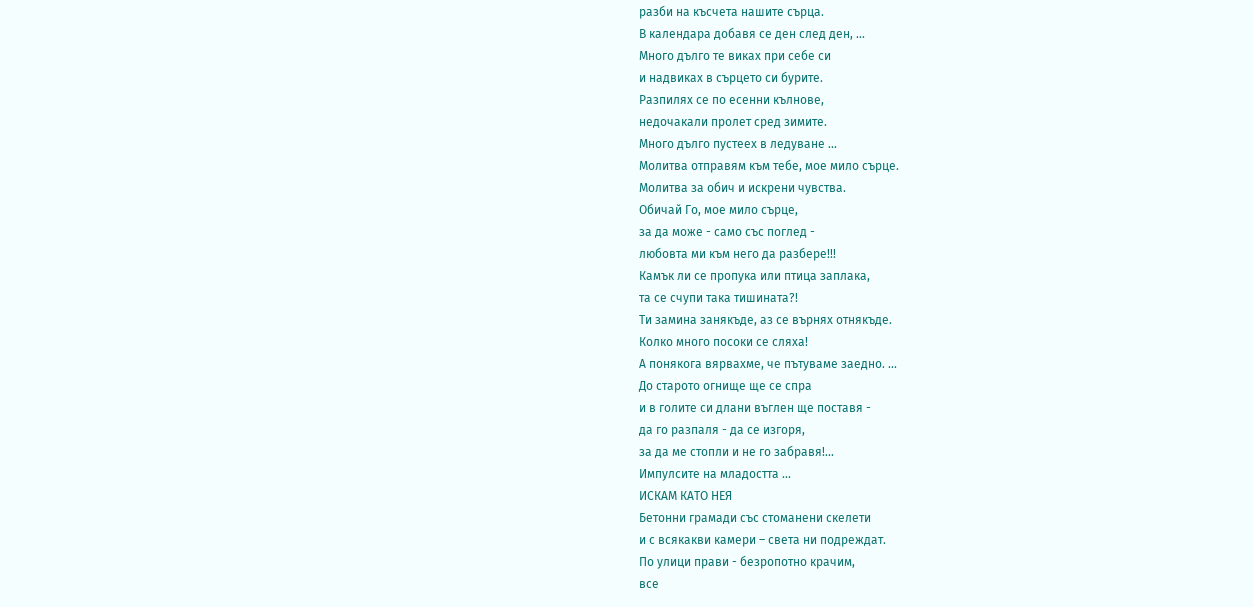разби на късчета нашите сърца.
В календара добавя се ден след ден, ...
Много дълго те виках при себе си
и надвиках в сърцето си бурите.
Разпилях се по есенни кълнове,
недочакали пролет сред зимите.
Много дълго пустеех в ледуване ...
Молитва отправям към тебе, мое мило сърце.
Молитва за обич и искрени чувства.
Обичай Го, мое мило сърце,
за да може - само със поглед -
любовта ми към него да разбере!!!
Камък ли се пропука или птица заплака,
та се счупи така тишината?!
Ти замина занякъде, аз се върнях отнякъде.
Колко много посоки се сляха!
А понякога вярвахме, че пътуваме заедно. ...
До старото огнище ще се спра
и в голите си длани въглен ще поставя -
да го разпаля - да се изгоря,
за да ме стопли и не го забравя!...
Импулсите на младостта ...
ИСКАМ КАТО НЕЯ
Бетонни грамади със стоманени скелети
и с всякакви камери – света ни подреждат.
По улици прави - безропотно крачим,
все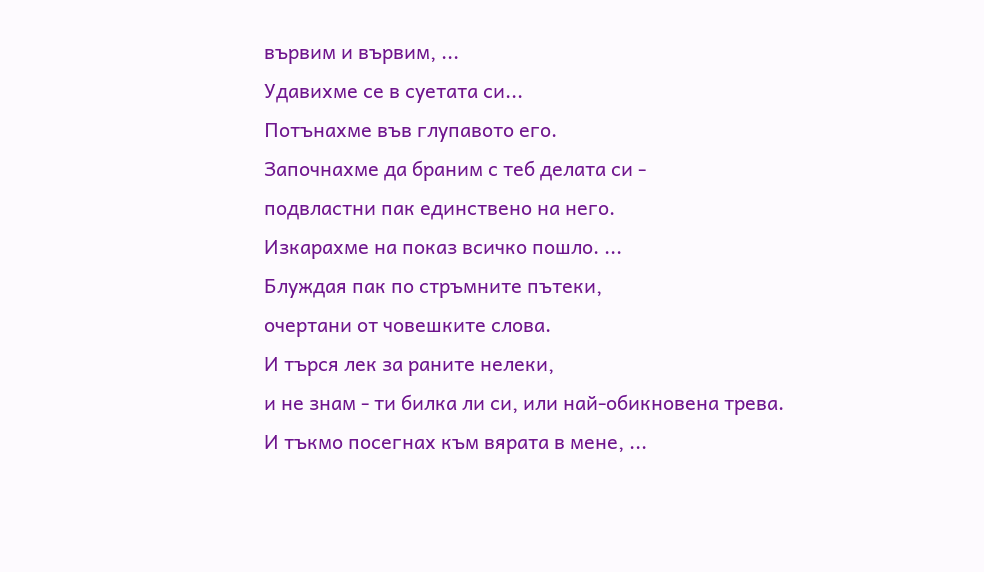вървим и вървим, ...
Удавихме се в суетата си...
Потънахме във глупавото его.
Започнахме да браним с теб делата си -
подвластни пак единствено на него.
Изкарахме на показ всичко пошло. ...
Блуждая пак по стръмните пътеки,
очертани от човешките слова.
И търся лек за раните нелеки,
и не знам - ти билка ли си, или най-обикновена трева.
И тъкмо посегнах към вярата в мене, ...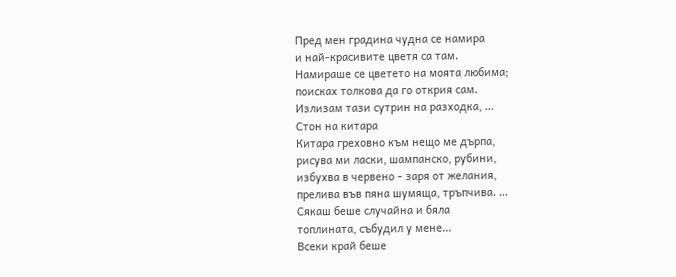Пред мен градина чудна се намира
и най-красивите цветя са там.
Намираше се цветето на моята любима;
поисках толкова да го открия сам.
Излизам тази сутрин на разходка, ...
Стон на китара
Китара греховно към нещо ме дърпа,
рисува ми ласки, шампанско, рубини,
избухва в червено - заря от желания,
прелива във пяна шумяща, тръпчива. ...
Сякаш беше случайна и бяла
топлината, събудил у мене...
Всеки край беше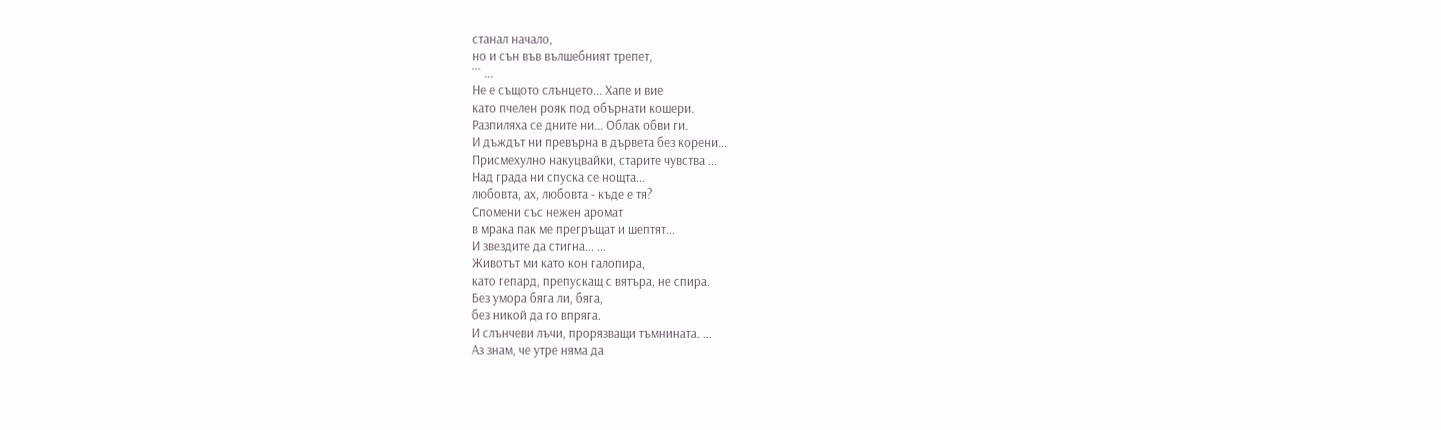станал начало,
но и сън във вълшебният трепет,
``` ...
Не е същото слънцето... Хапе и вие
като пчелен рояк под обърнати кошери.
Разпиляха се дните ни... Облак обви ги.
И дъждът ни превърна в дървета без корени...
Присмехулно накуцвайки, старите чувства ...
Над града ни спуска се нощта...
любовта, ах, любовта - къде е тя?
Спомени със нежен аромат
в мрака пак ме прегръщат и шептят...
И звездите да стигна... ...
Животът ми като кон галопира,
като гепард, препускащ с вятъра, не спира.
Без умора бяга ли, бяга,
без никой да го впряга.
И слънчеви лъчи, прорязващи тъмнината. ...
Аз знам, че утре няма да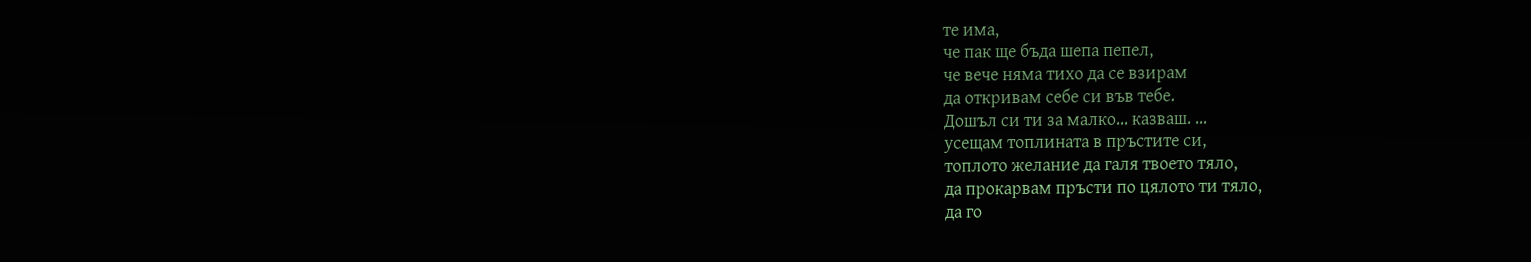те има,
че пак ще бъда шепа пепел,
че вече няма тихо да се взирам
да откривам себе си във тебе.
Дошъл си ти за малко... казваш. ...
усещам топлината в пръстите си,
топлото желание да галя твоето тяло,
да прокарвам пръсти по цялото ти тяло,
да го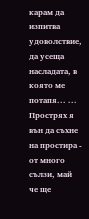карам да изпитва удоволствие,
да усеща насладата, в която ме потапя... ...
Прострях я вън да съхне на простира -
от много сълзи, май че ще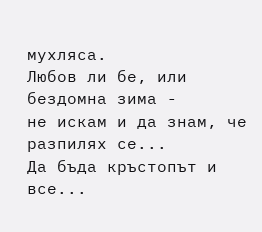мухляса.
Любов ли бе, или бездомна зима -
не искам и да знам, че разпилях се...
Да бъда кръстопът и все...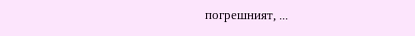погрешният, ...